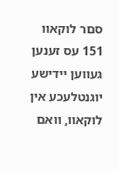סםר לוקאוו 151 עס זענען געװען יידישע יוגנטלעכע אין לוקאװ, װאם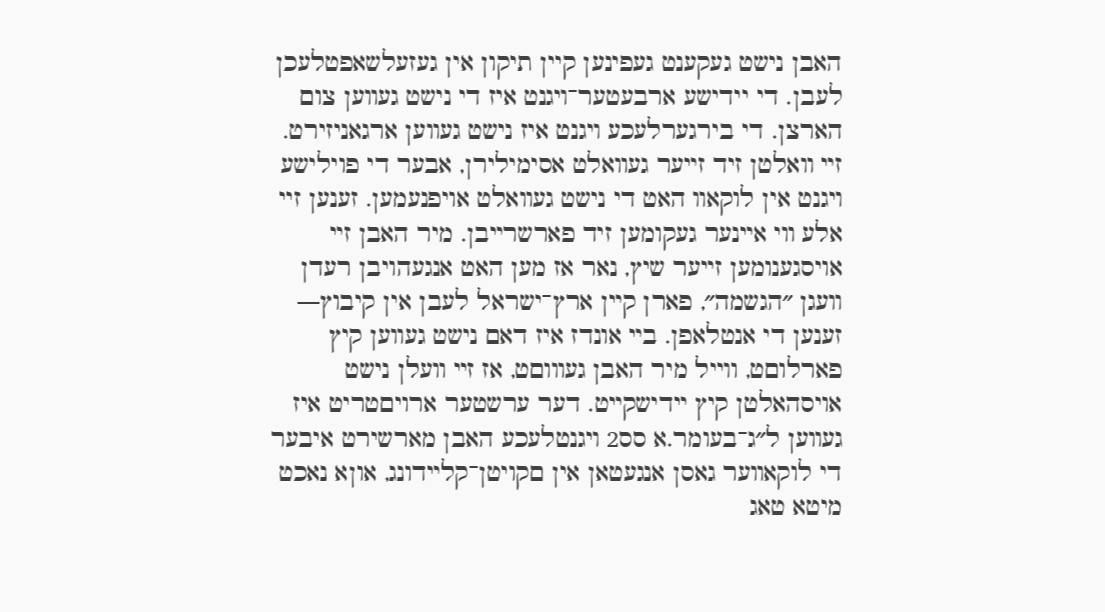האבן נישט געקענט געפינען קיין תיקון אין געזעלשאפטלעכן לעבן. די יידישע ארבעטער־ױגנט איז די נישט געװען צום הארצן. די בירגערלעכע ױגנט איז נישט געװען ארגאניזירט. זײ װאלטן זיד זײער געװאלט אסימילירן, אבער די פוילישע ױגנט אין לוקאװ האט די נישט געװאלט אויפנעמען. זענען זיי אלע װי אײנער געקומען זיד פארשרײבן. מיר האבן זײ אויסגענומען זײער שיץ, נאר אז מען האט אנגעהויבן רעדן װעגן ״הגשמה״, פארן קײן ארץ־ישראל לעבן אין קיבוץ— זענען די אנטלאפן. בײ אונדז איז דאם נישט געװען קיץ פארלוםט, וױיל מיר האבן געװוםט, אז זײ װעלן נישט אויסהאלטן קיץ ײדישקײט. דער ערשטער ארויםטריט איז געװען ל״ג־בעומר.א סס2 ױגנטלעכע האבן מארשירט איבער די לוקאװער גאסן אנגעטאן אין םקויטן־קלײדונג, אוןא נאכט מיטא טאג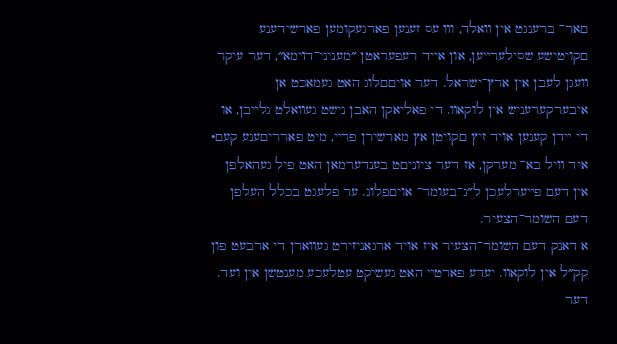םאר־ ברענגט אין װאלד, וװ עס זענען פארגעקומען פארשידענע םקויטישע שסילערײען, און אייד רעפעראטן ״מעניני־דױמא״, דער עיקר װעגן לעבן אין ארץ־ישראל. דער אויםםלוג האט געמאכט אן איבערקערעניש אין לוקאװ. די פאליאקן האבן נישט געװאלט גלײבן, או די ײדן קענען אויד זיץ םקויטן אץ מארשירן פרײ, מיט פארריםענע קעם• איד װיל בא־ מערקן, אז דער ציוניםט בענדערמאן האט פיל געהאלפן אין דעם פײערלעכן ל״ג־בעומר־ אויםפלוג. ער פלעגט בכלל העלפן דעם השומר־הצעיר.
א דאנק דעם השומר־הצעיר איז אויד ארגאניזירט געװארן די ארבעט פון קק״ל אין לוקאװ. יעדע פארטײ האט געשיקט עטלעכע מענטשן אין ועד. דער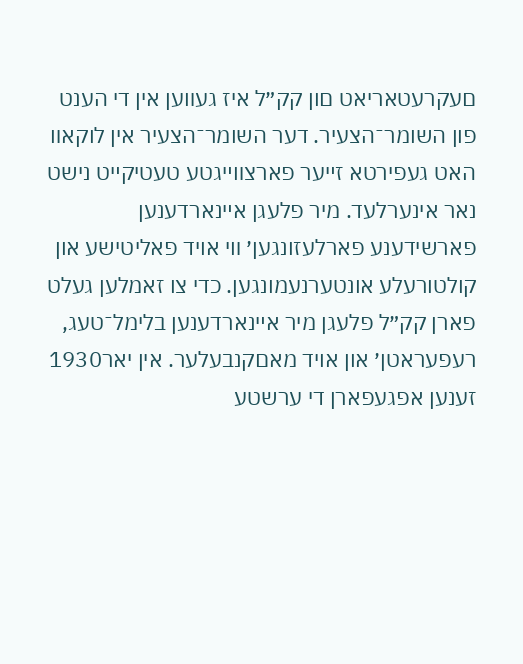םעקרעטאריאט םון קק״ל איז געװען אין די הענט פון השומר־הצעיר. דער השומר־הצעיר אין לוקאװ האט געפירטא זײער פארצװײגטע טעטיקײט נישט נאר אינערלעד. מיר פלעגן אײנארדענען פארשידענע פארלעזונגען׳ װי אויד פאליטישע און קולטורעלע אונטערנעמונגען. כדי צו זאמלען געלט פארן קק״ל פלעגן מיר אײנארדענען בלימל־טעג, רעפעראטן׳ און אויד מאםקנבעלער. אין יאר1930 זענען אפגעפארן די ערשטע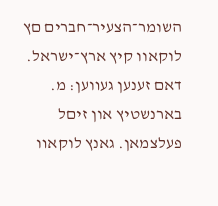השומר־הצעיר־חברים םץ לוקאוו קיץ ארץ־ישראל. דאם זענען געװען: מ. בארנשטיץ און זיםל פעלצמאן. גאנץ לוקאװ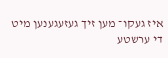איז געקו־ מען זיך געזעגענען מיט די ערשטע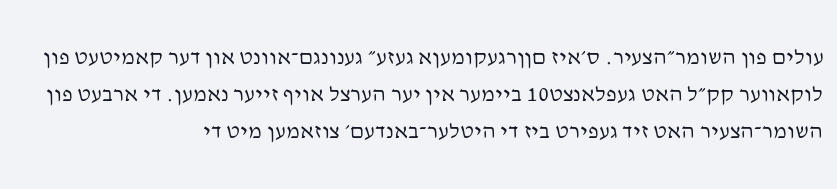עולים פון השומר״הצעיר. ס׳איז םןןרגעקומעןא געזע״ גענונגם־אוונט און דער קאמיטעט פון לוקאווער קק״ל האט געפלאנצט10 בײמער אין יער הערצל אויף זײער נאמען. די ארבעט פון השומר־הצעיר האט זיד געפירט ביז די היטלער־באנדעם׳ צוזאמען מיט די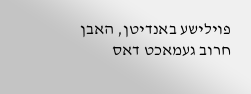פוילישע באנדיטן, האבן חרוב געמאכט דאס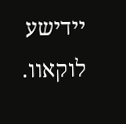יידישע לוקאװ.